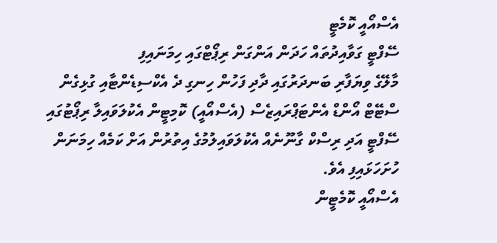އެސްއޯއީ ކޮމެޓީ
ސޭފްޓީ ގަވާއިދުތައް ހަދަން އަންގަން ރިޕޯޓްގައި ހިމަނައިފި
މާލޭގެ ވިޔަފާރި ބަނދަރުގައި ދާދި ފަހުން ހިނގި ދެ އެކްސިޑެންޓާއި ގުޅިގެން ސްޓޭޓް އޯންޑް އެންޓަޕްރައިޒެސް (އެސްއޯއީ) ކޮމިޓީން އެކުލަވައިލާ ރިޕޯޓުގައި ސޭފްޓީ އަދި ރިސްކް ގާނޫނެއް އެކުލަވައިލުމުގެ އިތުރުން އަށް ކަމެއް ހިމަނަން ހުށަހަޅައިފި އެވެ.
އެސްއޯއީ ކޮމެޓީން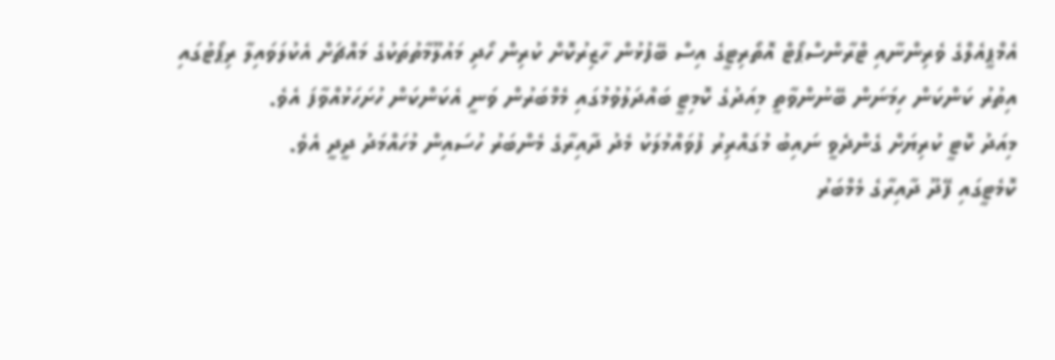އެމްޕީއެލްގެ ވެރިންނާއި ޓްރާންސްޕޯޓް އޮތޯރިޓީގެ އިސް ބޭފުޅުން ހާޒިރުކޮށް ކުރިން ހޯދި މައުލޫމާތުތަކުގެ މައްޗަށް އެކުލަވައިލާ ރިޕޯޓުގައި އިތުރު ކަންކަން ހިމަނަން ބޭނުންވާތީ މިއަދުގެ ކޮމިޓީ ބައްދަލުވުމުގައި މެމްބަރުން ވަނީ އެކަންކަން ހުށަހަޅުއްވާފަ އެވެ.
މިއަދު ކޮޓީ ކުރިޔަށް ގެންދެވީ ނައިބު މުގައްރިރު ފުވައްމުލަކު މެދު ދާއިރާގެ މެންބަރު ހުސައިން މުހައްމަދު ދީދީ އެވެ.
ކޮމެޓީގައި ފޭދޫ ދާއިރާގެ މެމްބަރު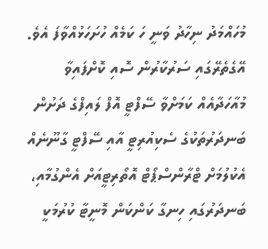މުހައްމަދު ނިހާދު ވަނީ ހަ ކަމެއް ހުށަހަޅުއްވާފަ އެވެ. އޭގެތެރޭގައި ސަރުކާރުން ސޮއި ކޮށްފައިވާ މުއާހަދާއެއް ކަމަށްވާ ސޭފްޓީ އޮފް ލައިފްގެ ދަށުން ބަނދަރުތަކުގެ ސެކިއުރިޓީ އާއި ސޭފްޓީ ގާނޫނެއް އެކުލުމަށް ޓްރާންސްޕޯޓް އޮތޯރިޓީއަށް އެންގުމާއި، ބަނދަރުގައި ހިނގާ ކަންކަން މޮނީޓާ ކުރުމަކީ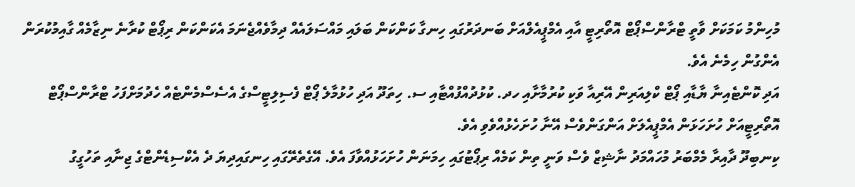މުހިންމު ކަމަކަށް ވާތީ ޓްރާންސްޕޯޓް އޮތޯރިޓީ އާއި އެމްޕީއެލްއަށް ބަނދަރުގައި ހިނގާ ކަންކަން ބަލައި މައްސަލައެއް ދިމާވެއްޖެނަމަ އެކަންކަން ރިޕޯޓް ކުރާނެ ނިޒާމެއް ގާއިމުކުރަން އެންގުން ހިމެނެ އެވެ.
އަދި ކޮންޓެއިނާ ޔާޑާއި ޕޯޓް ކްލިއަރިން އޭރިއާ ވަކި ކުރުމާށާއި ހދ. ކުޅުދުއްފުއްޓާއި ސ. ހިތަދޫ އަދި ހުޅުމާލެ ޕޯޓް ފެސިލިޓީސްގެ އެސެސްމެންޓެއް ހެދުމަށްފަހު ޓްރާންސްޕޯޓް އޮތޯރިޓީއަށް ހުށަހަޅަން އެމްޕީއެލަށް އަންގަންވެސް އޭނާ ހުށަހެޅުއްވެވި އެވެ.
ކިނބިދޫ ދާއިރާ މެމްބަރު މުހައްމަދު ނާޝިޒް ވެސް ވަނީ ތިން ކަމެއް ރިޕޯޓުގައި ހިމަނަން ހުށަހަޅުއްވާފަ އެވެ. އޭގެތެރޭގައި ހިނގައިދިޔަ ދެ އެކްސިޑެންޓްގެ ޖިނާއި ތަހުގީގު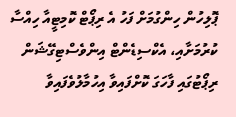ޕޮލިހުން ހިންގުމަށް ފަހު އެ ރިޕޯޓް ކޮމިޓީއާ ހިއްސާ ކުރުމަށާއި، އެކްސިޑެންޓް އިންވެސްޓިގޭޝަން ރިޕޯޓުގައި ފާހަގަ ކޮށްފައިވާ އިހުމާލުވެފައިވާ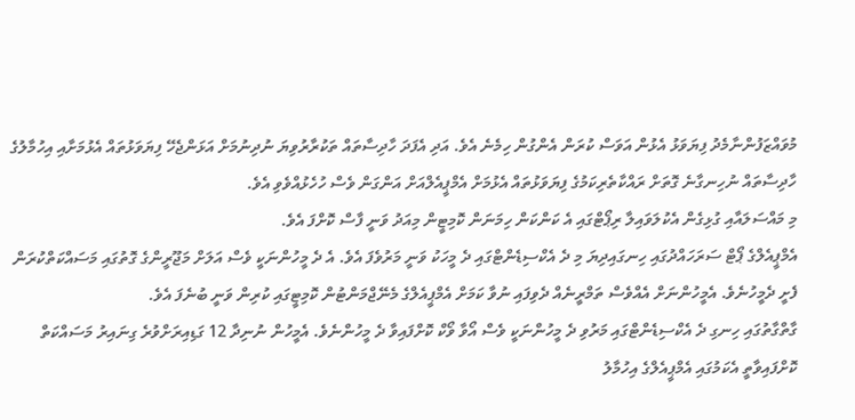މުވައްޒަފުންނާމެދު ފިޔަވަޅު އެޅުން އަވަސް ކުރަން އެންގުން ހިމެނެ އެވެ. އަދި އެފަދަ ހާދިސާތައް ތަކުރާރުވިޔަ ނުދިނުމަށް އަޅަންޖެހޭ ފިޔަވަޅުތައް އެޅުމަށާއި އިހުމާލުގެ ހާދިސާތައް ނުހިނގާނެ ގޮތަށް ރައްކާތެރިކަމުގެ ފިޔަވަޅުތައް އެޅުމަށް އެމްޕީއެލްއަށް އަންގަން ވެސް ހުހެޅުއްވެވި އެވެ.
މި މައްސަލައާއި ގުޅިގެން އެކުލަވައިލާ ރިޕޯޓްގައި އެ ކަންކަން ހިމަނަން ކޮމިޓީން މިއަދު ވަނީ ފާސް ކޮށްފަ އެވެ.
އެމްޕީއެލްގެ ޕޯޓް ސަރަހައްދުގައި ހިނގައިދިޔަ މި ދެ އެކްސިޑެންޓްގައި ދެ މީހަކު ވަނީ މަރުވެފަ އެވެ. އެ ދެ މީހުންނަކީ ވެސް އަލަށް މަޖޫރީންގެ ގޮތުގައި މަސައްކަތްކުރަން ފެށީ ދެމީހުނެވެ. އެމީހުންނަށް އެއްވެސް ތަމްރީނެއް ދެވިފައި ނުވާ ކަމަށް އެމްޕީއެލްގެ މެނޭޖްމަންޓުން ކޮމިޓީގައި ކުރިން ވަނީ ބުނެފަ އެވެ.
ގާތްގާތުގައި ހިނގި ދެ އެކްސިޑެންޓްގައި މަރުވި ދެ މީހުންނަކީ ވެސް އޯވާ ވޯކް ކޮށްފައިވާ ދެ މީހުންނެވެ. އެމީހުން ނުނިދާ 12 ގަޑިއިރަށްވުރެ ގިނައިރު މަސައްކަތް ކޮށްފައިވާތީ އެކަމުގައި އެމްޕީއެލްގެ އިހުމާލު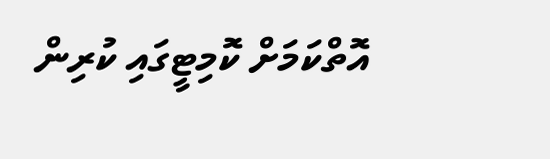އޮތްކަމަށް ކޮމިޓީގައި ކުރިން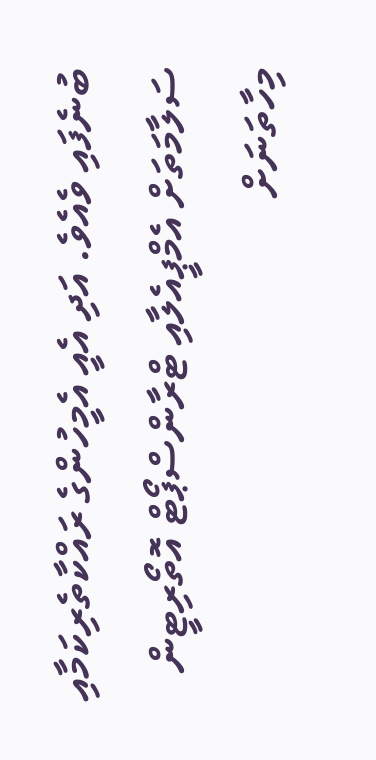ބުނެފައި ވެއެވެ. އަދި އެއީ އެމީހުންގެ ރައްކާތެރިކަމާއި ސަލާމަތަށް އެމްޕީއެލާއި ޓްރާންސްޕޯޓް އޮތޯރިޓީން މިހާތަނަށް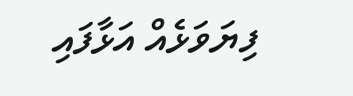ފިޔަވަޅެއް އަޅާފައި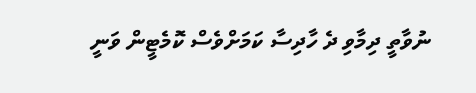ނުވާތީ ދިމާވި ދެ ހާދިސާ ކަމަށްވެސް ކޮމެޓީން ވަނީ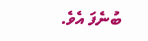ބުނެފަ އެވެ.